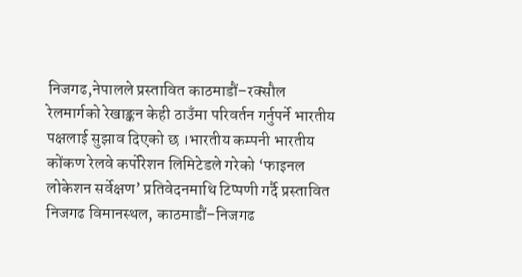निजगढ,नेपालले प्रस्तावित काठमाडौं–रक्सौल रेलमार्गको रेखाङ्कन केही ठाउँमा परिवर्तन गर्नुपर्ने भारतीय पक्षलाई सुझाव दिएको छ ।भारतीय कम्पनी भारतीय कोंकण रेलवे कर्पोरेशन लिमिटेडले गरेको ‘फाइनल लोकेशन सर्वेक्षण’ प्रतिवेदनमाथि टिप्पणी गर्दै प्रस्तावित निजगढ विमानस्थल, काठमाडौं–निजगढ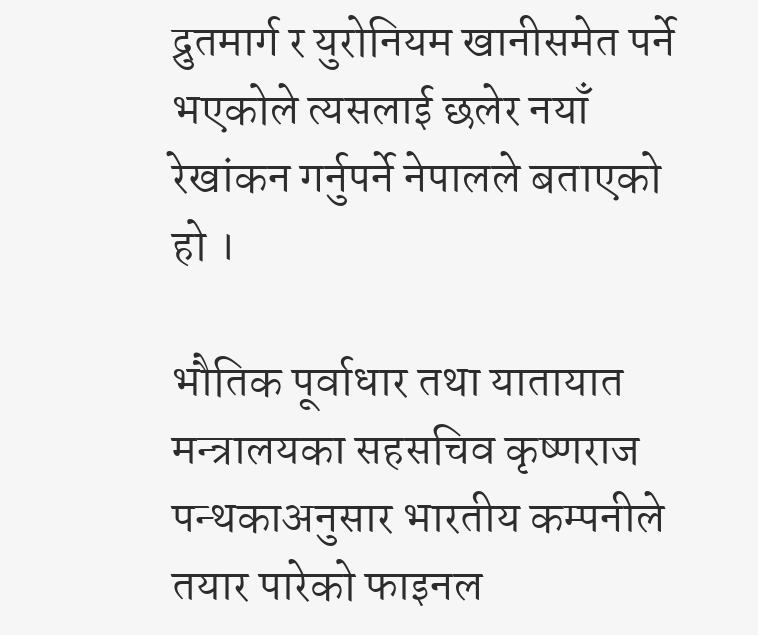द्रुतमार्ग र युरोनियम खानीसमेत पर्ने भएकोले त्यसलाई छलेर नयाँ रेखांकन गर्नुपर्ने नेपालले बताएको हो ।

भौतिक पूर्वाधार तथा यातायात मन्त्रालयका सहसचिव कृष्णराज पन्थकाअनुसार भारतीय कम्पनीले तयार पारेको फाइनल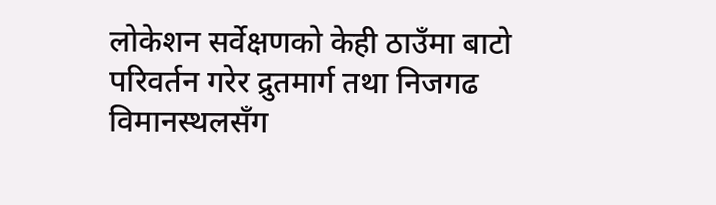लोकेशन सर्वेक्षणको केही ठाउँमा बाटो परिवर्तन गरेर द्रुतमार्ग तथा निजगढ विमानस्थलसँग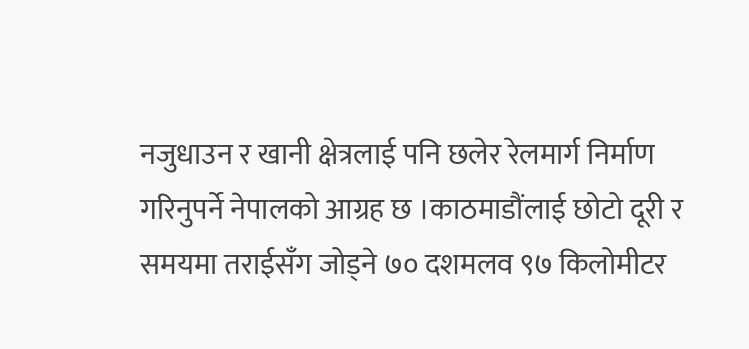नजुधाउन र खानी क्षेत्रलाई पनि छलेर रेलमार्ग निर्माण गरिनुपर्ने नेपालको आग्रह छ ।काठमाडौंलाई छोटो दूरी र समयमा तराईसँग जोड्ने ७० दशमलव ९७ किलोमीटर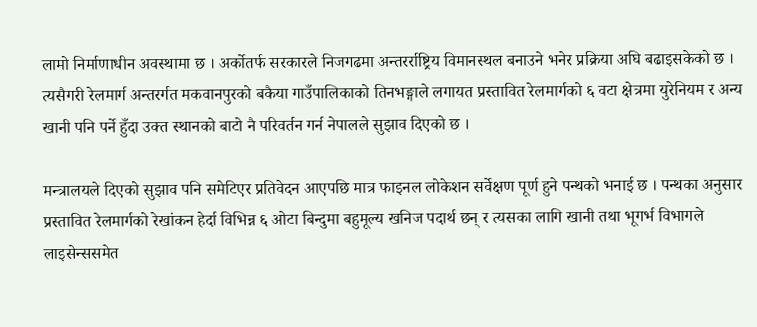लामो निर्माणाधीन अवस्थामा छ । अर्कोतर्फ सरकारले निजगढमा अन्तरर्राष्ट्रिय विमानस्थल बनाउने भनेर प्रक्रिया अघि बढाइसकेको छ । त्यसैगरी रेलमार्ग अन्तरर्गत मकवानपुरको बकैया गाउँपालिकाको तिनभङ्गाले लगायत प्रस्तावित रेलमार्गको ६ वटा क्षेत्रमा युरेनियम र अन्य खानी पनि पर्ने हुँदा उक्त स्थानको बाटो नै परिवर्तन गर्न नेपालले सुझाव दिएको छ ।

मन्त्रालयले दिएको सुझाव पनि समेटिएर प्रतिवेदन आएपछि मात्र फाइनल लोकेशन सर्वेक्षण पूर्ण हुने पन्थको भनाई छ । पन्थका अनुसार प्रस्तावित रेलमार्गको रेखांकन हेर्दा विभिन्न ६ ओटा बिन्दुमा बहुमूल्य खनिज पदार्थ छन् र त्यसका लागि खानी तथा भूगर्भ विभागले लाइसेन्ससमेत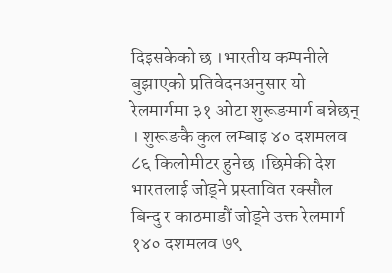दिइसकेको छ ।भारतीय कम्पनीले बुझाएको प्रतिवेदनअनुसार यो रेलमार्गमा ३१ ओटा शुरूङमार्ग बन्नेछन् । शुरूङकै कुल लम्बाइ ४० दशमलव ८६ किलोमीटर हुनेछ ।छिमेकी देश भारतलाई जोड्ने प्रस्तावित रक्सौल बिन्दु र काठमाडौं जोड्ने उक्त रेलमार्ग १४० दशमलव ७९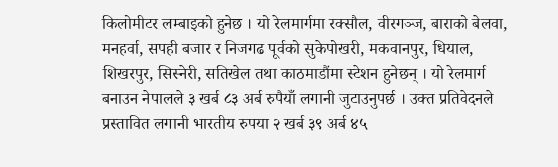किलोमीटर लम्बाइको हुनेछ । यो रेलमार्गमा रक्सौल, वीरगञ्ज, बाराको बेलवा, मनहर्वा, सपही बजार र निजगढ पूर्वको सुकेपोखरी, मकवानपुर, धियाल, शिखरपुर, सिस्नेरी, सतिखेल तथा काठमाडौंमा स्टेशन हुनेछन् । यो रेलमार्ग बनाउन नेपालले ३ खर्ब ८३ अर्ब रुपैयाँ लगानी जुटाउनुपर्छ । उक्त प्रतिवेदनले प्रस्तावित लगानी भारतीय रुपया २ खर्ब ३९ अर्ब ४५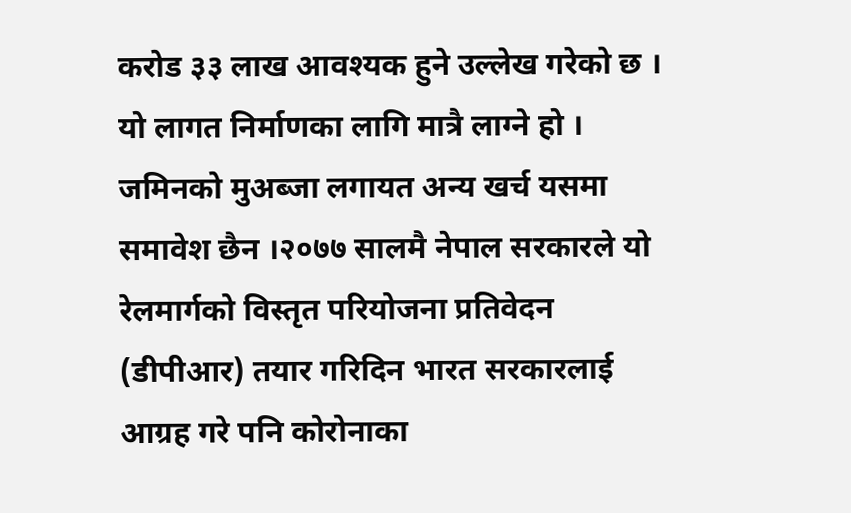करोड ३३ लाख आवश्यक हुने उल्लेख गरेको छ । यो लागत निर्माणका लागि मात्रै लाग्ने हो । जमिनको मुअब्जा लगायत अन्य खर्च यसमा समावेश छैन ।२०७७ सालमै नेपाल सरकारले यो रेलमार्गको विस्तृत परियोजना प्रतिवेदन (डीपीआर) तयार गरिदिन भारत सरकारलाई आग्रह गरे पनि कोरोनाका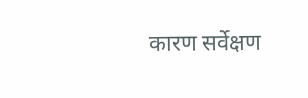कारण सर्वेक्षण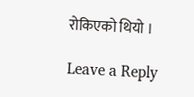रोकिएको थियो ।

Leave a Reply